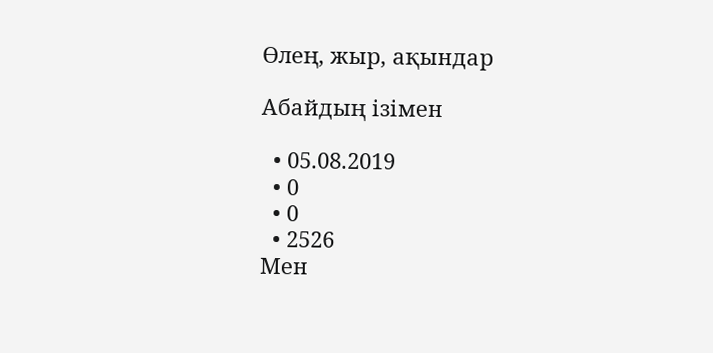Өлең, жыр, ақындар

Абайдың ізімен

  • 05.08.2019
  • 0
  • 0
  • 2526
Мен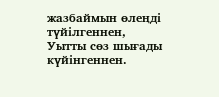жазбаймын өлеңді түйілгеннен,
Уытты сөз шығады күйінгеннен.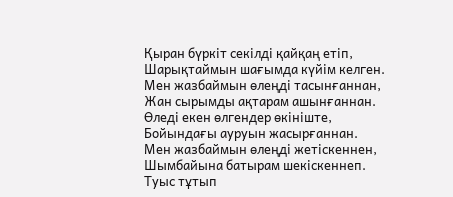Қыран бүркіт секілді қайқаң етіп,
Шарықтаймын шағымда күйім келген.
Мен жазбаймын өлеңді тасынғаннан,
Жан сырымды ақтарам ашынғаннан.
Өледі екен өлгендер өкініште,
Бойындағы ауруын жасырғаннан.
Мен жазбаймын өлеңді жетіскеннен,
Шымбайына батырам шекіскеннеп.
Туыс тұтып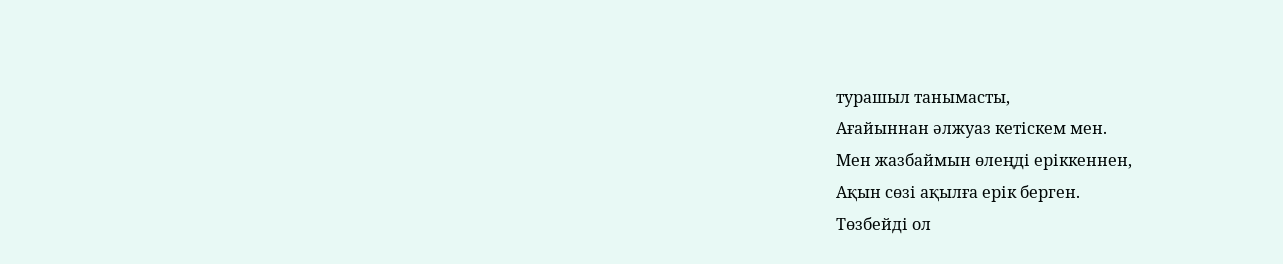турашыл танымасты,
Ағайыннан әлжуаз кетіскем мен.
Мен жазбаймын өлеңді еріккеннен,
Ақын сөзі ақылға ерік берген.
Төзбейді ол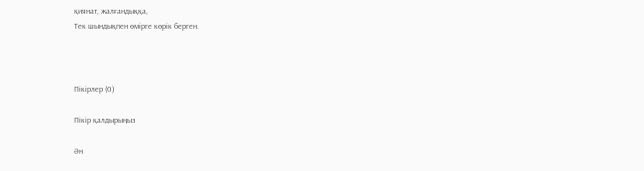қиянат, жалғандыққа,
Тек шындықпен өмірге көрік берген.



Пікірлер (0)

Пікір қалдырыңыз

Ән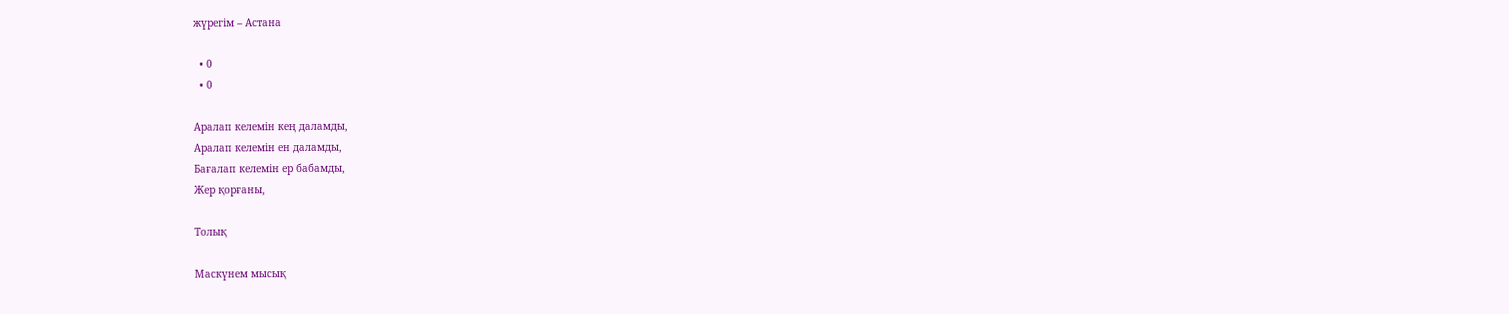жүрегім – Астана

  • 0
  • 0

Аралап келемін кең даламды,
Аралап келемін ен даламды,
Бағалап келемін ер бабамды,
Жер қорғаны,

Толық

Маскүнем мысық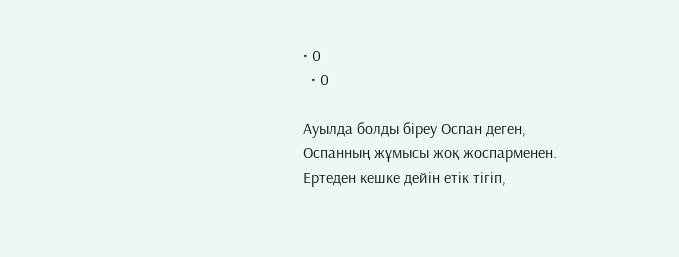• 0
  • 0

Ауылда болды біреу Оспан деген,
Оспанның жұмысы жоқ жоспарменен.
Ертеден кешке дейін етік тігіп,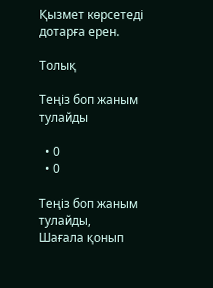Қызмет көрсетеді дотарға ерен.

Толық

Теңіз боп жаным тулайды

  • 0
  • 0

Теңіз боп жаным тулайды,
Шағала қонып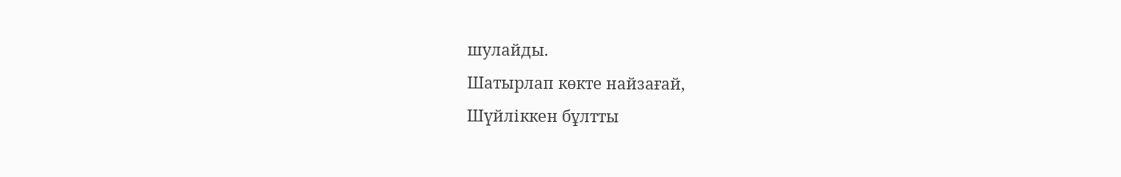шулайды.
Шатырлап көкте найзағай,
Шүйліккен бұлтты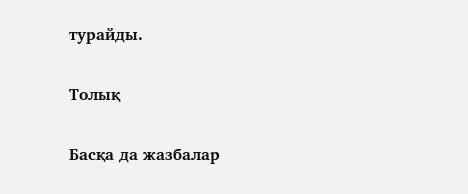турайды.

Толық

Басқа да жазбалар